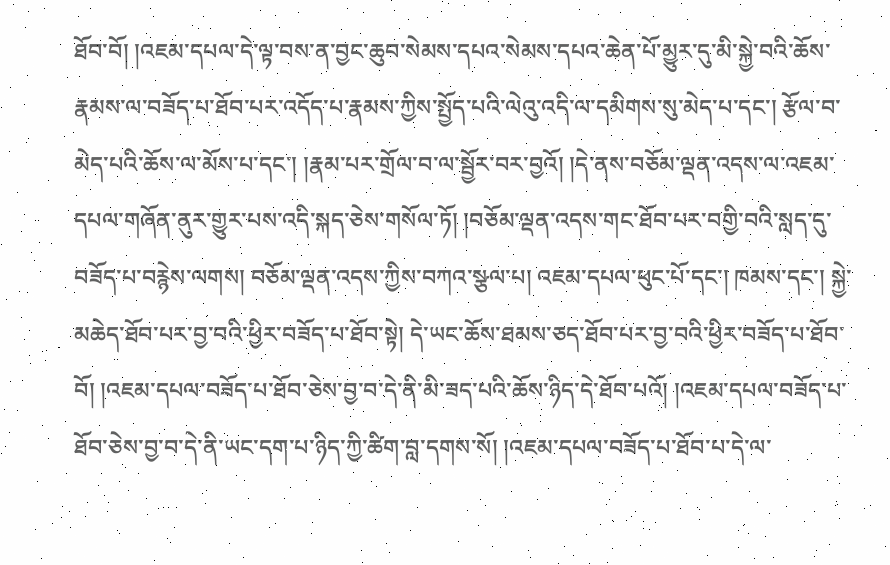ཐོབ་བོ། །འཇམ་དཔལ་དེ་ལྟ་བས་ན་བྱང་ཆུབ་སེམས་དཔའ་སེམས་དཔའ་ཆེན་པོ་མྱུར་དུ་མི་སྐྱེ་བའི་ཆོས་རྣམས་ལ་བཟོད་པ་ཐོབ་པར་འདོད་པ་རྣམས་ཀྱིས་སྤྱོད་པའི་ལེའུ་འདི་ལ་དམིགས་སུ་མེད་པ་དང་། རྩོལ་བ་མེད་པའི་ཆོས་ལ་མོས་པ་དང་། །རྣམ་པར་གྲོལ་བ་ལ་སྦྱོར་བར་བྱའོ། །དེ་ནས་བཅོམ་ལྡན་འདས་ལ་འཇམ་དཔལ་གཞོན་ནུར་གྱུར་པས་འདི་སྐད་ཅེས་གསོལ་ཏོ། །བཅོམ་ལྡན་འདས་གང་ཐོབ་པར་བགྱི་བའི་སླད་དུ་བཟོད་པ་བརྙེས་ལགས། བཅོམ་ལྡན་འདས་ཀྱིས་བཀའ་སྩལ་པ། འཇམ་དཔལ་ཕུང་པོ་དང་། ཁམས་དང་། སྐྱེ་མཆེད་ཐོབ་པར་བྱ་བའི་ཕྱིར་བཟོད་པ་ཐོབ་སྟེ། དེ་ཡང་ཆོས་ཐམས་ཅད་ཐོབ་པར་བྱ་བའི་ཕྱིར་བཟོད་པ་ཐོབ་བོ། །འཇམ་དཔལ་བཟོད་པ་ཐོབ་ཅེས་བྱ་བ་དེ་ནི་མི་ཟད་པའི་ཆོས་ཉིད་དེ་ཐོབ་པའོ། །འཇམ་དཔལ་བཟོད་པ་ཐོབ་ཅེས་བྱ་བ་དེ་ནི་ཡང་དག་པ་ཉིད་ཀྱི་ཚིག་བླ་དགས་སོ། །འཇམ་དཔལ་བཟོད་པ་ཐོབ་པ་དེ་ལ་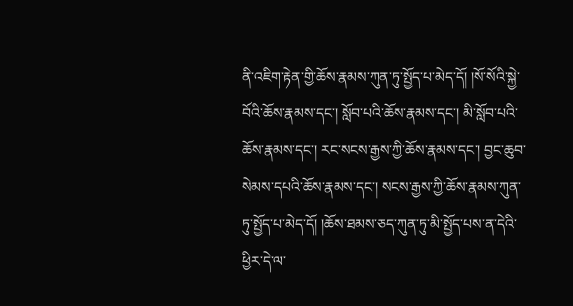ནི་འཇིག་རྟེན་གྱི་ཆོས་རྣམས་ཀུན་ཏུ་སྤྱོད་པ་མེད་དོ། །སོ་སོའི་སྐྱེ་བོའི་ཆོས་རྣམས་དང་། སློབ་པའི་ཆོས་རྣམས་དང་། མི་སློབ་པའི་ཆོས་རྣམས་དང་། རང་སངས་རྒྱས་ཀྱི་ཆོས་རྣམས་དང་། བྱང་ཆུབ་སེམས་དཔའི་ཆོས་རྣམས་དང་། སངས་རྒྱས་ཀྱི་ཆོས་རྣམས་ཀུན་ཏུ་སྤྱོད་པ་མེད་དོ། །ཆོས་ཐམས་ཅད་ཀུན་ཏུ་མི་སྤྱོད་པས་ན་དེའི་ཕྱིར་དེ་ལ་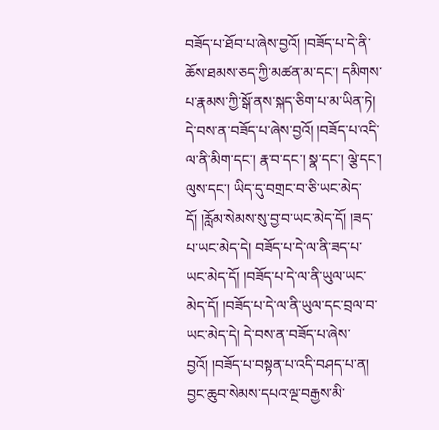བཟོད་པ་ཐོབ་པ་ཞེས་བྱའོ། །བཟོད་པ་དེ་ནི་ཆོས་ཐམས་ཅད་ཀྱི་མཚན་མ་དང་། དམིགས་པ་རྣམས་ཀྱི་སྒོ་ནས་སྐད་ཅིག་པ་མ་ཡིན་ཏེ། དེ་བས་ན་བཟོད་པ་ཞེས་བྱའོ། །བཟོད་པ་འདི་ལ་ནི་མིག་དང་། རྣ་བ་དང་། སྣ་དང་། ལྕེ་དང་། ལུས་དང་། ཡིད་དུ་བགྲང་བ་ཅི་ཡང་མེད་དོ། །རློམ་སེམས་སུ་བྱ་བ་ཡང་མེད་དོ། །ཟད་པ་ཡང་མེད་དེ། བཟོད་པ་དེ་ལ་ནི་ཟད་པ་ཡང་མེད་དོ། །བཟོད་པ་དེ་ལ་ནི་ཡུལ་ཡང་མེད་དོ། །བཟོད་པ་དེ་ལ་ནི་ཡུལ་དང་བྲལ་བ་ཡང་མེད་དེ། དེ་བས་ན་བཟོད་པ་ཞེས་བྱའོ། །བཟོད་པ་བསྟན་པ་འདི་བཤད་པ་ན། བྱང་ཆུབ་སེམས་དཔའ་ལྔ་བརྒྱས་མི་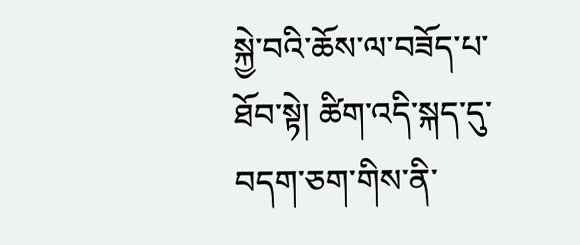སྐྱེ་བའི་ཆོས་ལ་བཟོད་པ་ཐོབ་སྟེ། ཚིག་འདི་སྐད་དུ་བདག་ཅག་གིས་ནི་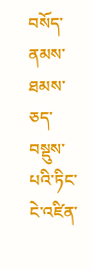བསོད་ནམས་ཐམས་ཅད་བསྡུས་པའི་ཏིང་ངེ་འཛིན་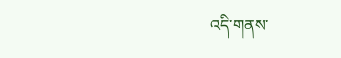འདི་གནས་